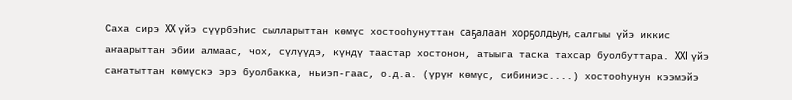Саха сирэ XX үйэ сүүрбэһис сылларыттан көмүс хостооһунуттан саҕалаан хорҕолдьун, салгыы үйэ иккис аҥаарыттан эбии алмаас, чох, сүлүүдэ, күндү таастар хостонон, атыыга таска тахсар буолбуттара. XXI үйэ саҥатыттан көмүскэ эрэ буолбакка, ньиэп-гаас, о.д.а. (үрүҥ көмүс, сибиниэс....) хостооһунун кээмэйэ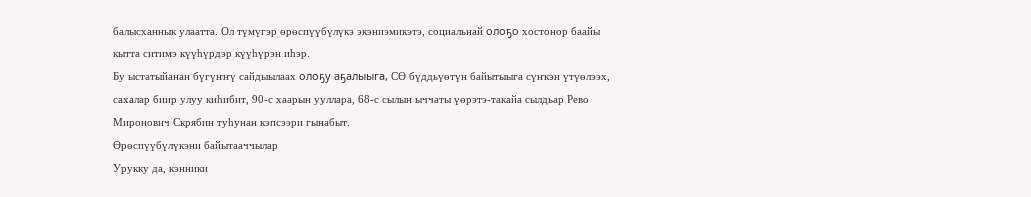балысханнык улаатта. Ол түмүгэр өрөспүүбүлүкэ экэниэмикэтэ, социальнай олоҕо хостонор баайы кытта ситимэ күүһүрдэр күүһүрэн иһэр.
Бу ыстатыйанан бүгүҥҥү сайдыылаах олоҕу аҕалыыга, СӨ бүддьүөтүн байытыыга сүҥкэн үтүөлээх, сахалар биир улуу киһибит, 90-с хаарын ууллара, 68-с сылын ыччаты үөрэтэ-такайа сылдьар Рево Миронович Скрябин туһунан кэпсээри гынабыт.
Өрөспүүбүлүкэни байытааччылар
Урукку да, кэнники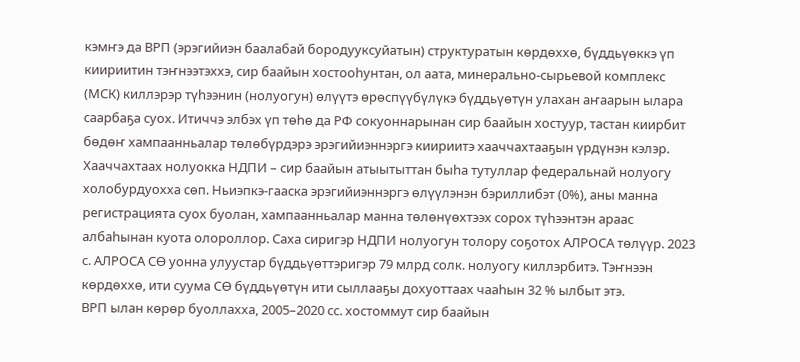кэмҥэ да ВРП (эрэгийиэн баалабай бородууксуйатын) структуратын көрдөххө, бүддьүөккэ үп киириитин тэҥнээтэххэ, сир баайын хостооһунтан, ол аата, минерально-сырьевой комплекс (МСК) киллэрэр түһээнин (нолуогун) өлүүтэ өрөспүүбүлүкэ бүддьүөтүн улахан аҥаарын ылара саарбаҕа суох. Итиччэ элбэх үп төһө да РФ сокуоннарынан сир баайын хостуур, тастан киирбит бөдөҥ хампаанньалар төлөбүрдэрэ эрэгийиэннэргэ киириитэ хааччахтааҕын үрдүнэн кэлэр. Хааччахтаах нолуокка НДПИ – сир баайын атыытыттан быһа тутуллар федеральнай нолуогу холобурдуохха сөп. Ньиэпкэ-гааска эрэгийиэннэргэ өлүүлэнэн бэриллибэт (0%), аны манна регистрацията суох буолан, хампаанньалар манна төлөнүөхтээх сорох түһээнтэн араас албаһынан куота олороллор. Саха сиригэр НДПИ нолуогун толору соҕотох АЛРОСА төлүүр. 2023 с. АЛРОСА СӨ уонна улуустар бүддьүөттэригэр 79 млрд солк. нолуогу киллэрбитэ. Тэҥнээн көрдөххө, ити суума СӨ бүддьүөтүн ити сыллааҕы дохуоттаах чааһын 32 % ылбыт этэ.
ВРП ылан көрөр буоллахха, 2005–2020 сс. хостоммут сир баайын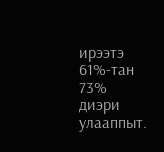ирээтэ 61%-тан 73% диэри улааппыт.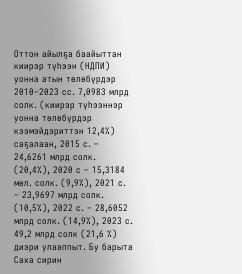Оттон айылҕа баайыттан киирэр түһээн (НДПИ) уонна атын төлөбүрдэр 2010–2023 сс. 7,0983 млрд солк. (киирэр түһээннэр уонна төлөбүрдэр кээмэйдэриттэн 12,4%) саҕалаан, 2015 с. – 24,6261 млрд солк. (20,4%), 2020 с – 15,3184 мөл. солк. (9,9%), 2021 с. – 23,9697 млрд солк. (10,5%), 2022 с. – 28,6052 млрд солк. (14,9%), 2023 с. 49,2 млрд солк (21,6 %) диэри улааппыт. Бу барыта Саха сирин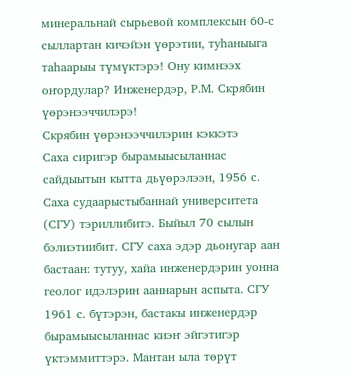минеральнай сырьевой комплексын 60-с сыллартан кичэйэн үөрэтии, туһаныыга таһаарыы түмүктэрэ! Ону кимнээх оҥордулар? Инженердэр, Р.М. Скрябин үөрэнээччилэрэ!
Скрябин үөрэнээччилэрин кэккэтэ
Саха сиригэр бырамыысыланнас сайдыытын кытта дьүөрэлээн, 1956 с. Саха судаарыстыбаннай университета (СГУ) тэриллибитэ. Быйыл 70 сылын бэлиэтиибит. СГУ саха эдэр дьонугар аан бастаан: тутуу, хайа инженердэрин уонна геолог идэлэрин ааннарын аспыта. СГУ 1961 с. бүтэрэн, бастакы инженердэр бырамыысыланнас киэҥ эйгэтигэр үктэммиттэрэ. Мантан ыла төрүт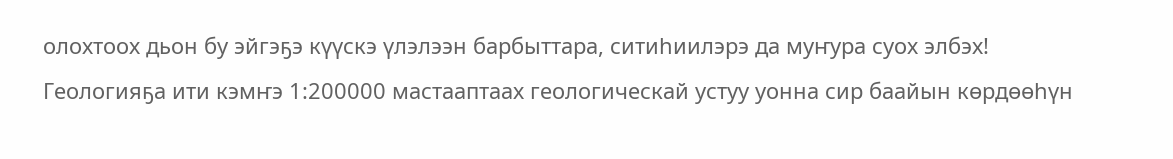олохтоох дьон бу эйгэҕэ күүскэ үлэлээн барбыттара, ситиһиилэрэ да муҥура суох элбэх!
Геологияҕа ити кэмҥэ 1:200000 мастааптаах геологическай устуу уонна сир баайын көрдөөһүн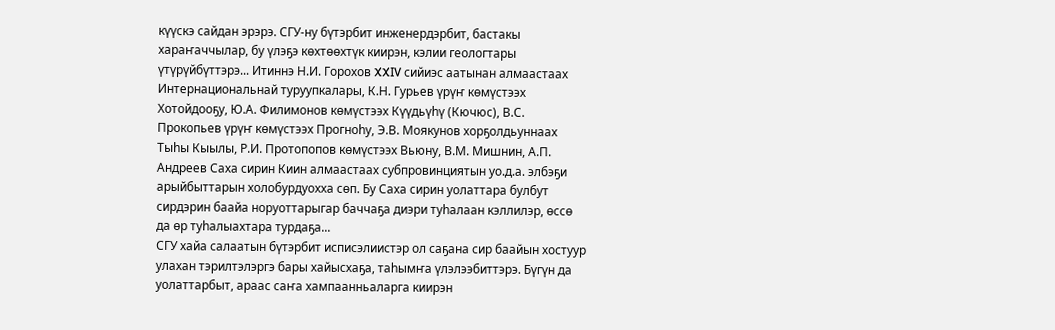күүскэ сайдан эрэрэ. СГУ-ну бүтэрбит инженердэрбит, бастакы хараҥаччылар, бу үлэҕэ көхтөөхтүк киирэн, кэлии геологтары үтүрүйбүттэрэ... Итиннэ Н.И. Горохов XXIV сийиэс аатынан алмаастаах Интернациональнай туруупкалары, К.Н. Гурьев үрүҥ көмүстээх Хотойдооҕу, Ю.А. Филимонов көмүстээх Күүдьүһү (Кючюс), В.С. Прокопьев үрүҥ көмүстээх Прогноһу, Э.В. Моякунов хорҕолдьуннаах Тыһы Кыылы, Р.И. Протопопов көмүстээх Вьюну, В.М. Мишнин, А.П. Андреев Саха сирин Киин алмаастаах субпровинциятын уо.д.а. элбэҕи арыйбыттарын холобурдуохха сөп. Бу Саха сирин уолаттара булбут сирдэрин баайа норуоттарыгар баччаҕа диэри туһалаан кэллилэр, өссө да өр туһалыахтара турдаҕа...
СГУ хайа салаатын бүтэрбит исписэлиистэр ол саҕана сир баайын хостуур улахан тэрилтэлэргэ бары хайысхаҕа, таһымҥа үлэлээбиттэрэ. Бүгүн да уолаттарбыт, араас саҥа хампаанньаларга киирэн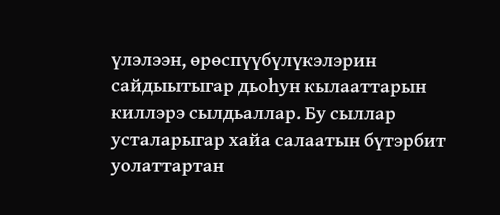үлэлээн, өрөспүүбүлүкэлэрин сайдыытыгар дьоһун кылааттарын киллэрэ сылдьаллар. Бу сыллар усталарыгар хайа салаатын бүтэрбит уолаттартан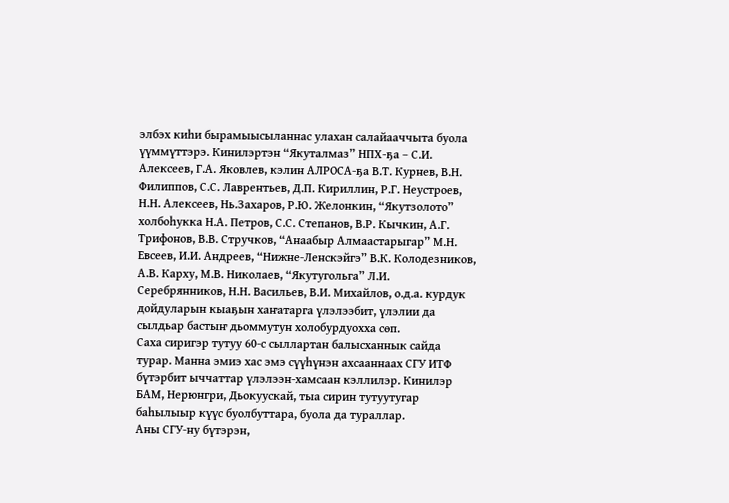элбэх киһи бырамыысыланнас улахан салайааччыта буола үүммүттэрэ. Кинилэртэн “Якуталмаз” НПХ-ҕа – С.И. Алексеев, Г.А. Яковлев, кэлин АЛРОСА-ҕа В.Т. Курнев, В.Н. Филиппов, С.С. Лаврентьев, Д.П. Кириллин, Р.Г. Неустроев, Н.Н. Алексеев, Нь.Захаров, Р.Ю. Желонкин, “Якутзолото” холбоһукка Н.А. Петров, С.С. Степанов, В.Р. Кычкин, А.Г. Трифонов, В.В. Стручков, “Анаабыр Алмаастарыгар” М.Н. Евсеев, И.И. Андреев, “Нижне-Ленскэйгэ” В.К. Колодезников, А.В. Карху, М.В. Николаев, “Якутугольга” Л.И. Серебрянников, Н.Н. Васильев, В.И. Михайлов, о.д.а. курдук дойдуларын кыаҕын хаҥатарга үлэлээбит, үлэлии да сылдьар бастыҥ дьоммутун холобурдуохха сөп.
Саха сиригэр тутуу 60-с сыллартан балысханнык сайда турар. Манна эмиэ хас эмэ сүүһүнэн ахсааннаах СГУ ИТФ бүтэрбит ыччаттар үлэлээн-хамсаан кэллилэр. Кинилэр БАМ, Нерюнгри, Дьокуускай, тыа сирин тутуутугар баһылыыр күүс буолбуттара, буола да тураллар.
Аны СГУ-ну бүтэрэн,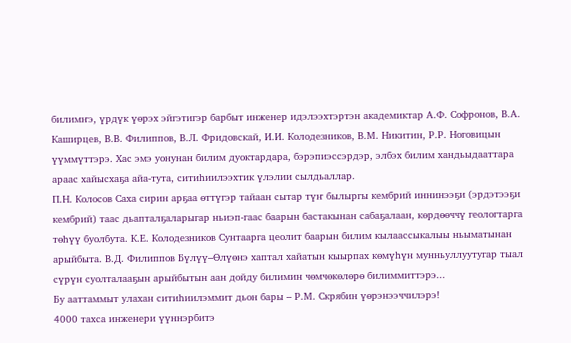билимҥэ, үрдүк үөрэх эйгэтигэр барбыт инженер идэлээхтэртэн академиктар А.Ф. Софронов, В.А. Каширцев, В.В. Филиппов, В.Л. Фридовскай, И.И. Колодезников, В.М. Никитин, Р.Р. Ноговицын үүммүттэрэ. Хас эмэ уонунан билим дуоктардара, бэрэпиэссэрдэр, элбэх билим хандьыдааттара араас хайысхаҕа айа-тута, ситиһиилээхтик үлэлии сылдьаллар.
П.Н. Колосов Саха сирин арҕаа өттүгэр тайаан сытар түҥ былыргы кембрий иннинээҕи (эрдэтээҕи кембрий) таас дьапталҕаларыгар ньиэп-гаас баарын бастакынан сабаҕалаан, көрдөөччү геологтарга төһүү буолбута. К.Е. Колодезников Сунтаарга цеолит баарын билим кылаассыкалыы ньыматынан арыйбыта. В.Д. Филиппов Бүлүү–Өлүөнэ хаптал хайатын кыырпах көмүһүн мунньуллуутугар тыал сүрүн суолталааҕын арыйбытын аан дойду билимин чөмчөкөлөрө билиммиттэрэ...
Бу ааттаммыт улахан ситиһиилэммит дьон бары – Р.М. Скрябин үөрэнээччилэрэ!
4000 тахса инженери үүннэрбитэ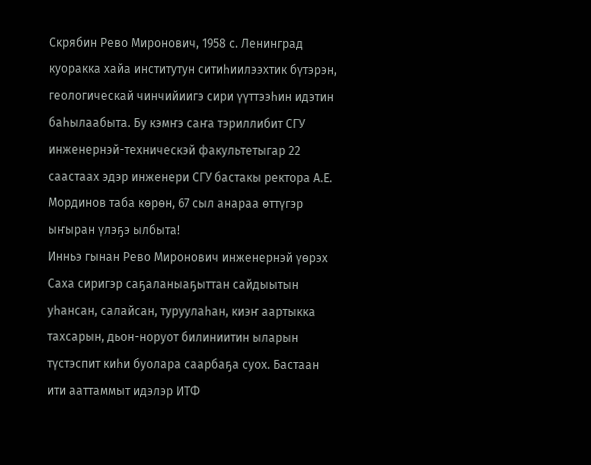Скрябин Рево Миронович, 1958 с. Ленинград куоракка хайа институтун ситиһиилээхтик бүтэрэн, геологическай чинчийиигэ сири үүттээһин идэтин баһылаабыта. Бу кэмҥэ саҥа тэриллибит СГУ инженернэй-техническэй факультетыгар 22 саастаах эдэр инженери СГУ бастакы ректора А.Е. Мординов таба көрөн, 67 сыл анараа өттүгэр ыҥыран үлэҕэ ылбыта!
Инньэ гынан Рево Миронович инженернэй үөрэх Саха сиригэр саҕаланыаҕыттан сайдыытын уһансан, салайсан, туруулаһан, киэҥ аартыкка тахсарын, дьон-норуот билиниитин ыларын түстэспит киһи буолара саарбаҕа суох. Бастаан ити ааттаммыт идэлэр ИТФ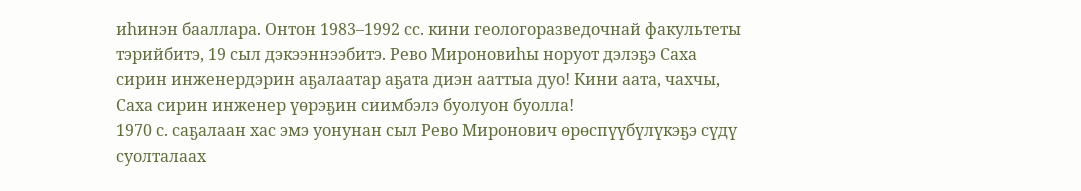иһинэн бааллара. Онтон 1983–1992 сс. кини геологоразведочнай факультеты тэрийбитэ, 19 сыл дэкээннээбитэ. Рево Мироновиһы норуот дэлэҕэ Саха сирин инженердэрин аҕалаатар аҕата диэн ааттыа дуо! Кини аата, чахчы, Саха сирин инженер үөрэҕин сиимбэлэ буолуон буолла!
1970 с. саҕалаан хас эмэ уонунан сыл Рево Миронович өрөспүүбүлүкэҕэ сүдү суолталаах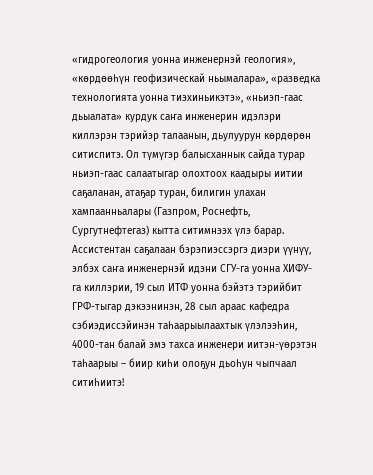«гидрогеология уонна инженернэй геология», «көрдөөһүн геофизическай ньымалара», «разведка технологията уонна тиэхиньикэтэ», «ньиэп-гаас дьыалата» курдук саҥа инженерин идэлэри киллэрэн тэрийэр талаанын, дьулуурун көрдөрөн ситиспитэ. Ол түмүгэр балысханнык сайда турар ньиэп-гаас салаатыгар олохтоох каадыры иитии саҕаланан, атаҕар туран, билигин улахан хампаанньалары (Газпром, Роснефть, Сургутнефтегаз) кытта ситимнээх үлэ барар.
Ассистентан саҕалаан бэрэпиэссэргэ диэри үүнүү, элбэх саҥа инженернэй идэни СГУ-га уонна ХИФУ-га киллэрии, 19 сыл ИТФ уонна бэйэтэ тэрийбит ГРФ-тыгар дэкээнинэн, 28 сыл араас кафедра сэбиэдиссэйинэн таһаарыылаахтык үлэлээһин, 4000-тан балай эмэ тахса инженери иитэн-үөрэтэн таһаарыы – биир киһи олоҕун дьоһун чыпчаал ситиһиитэ!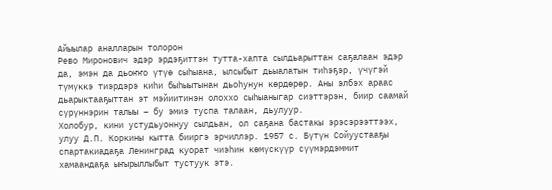Айыылар аналларын толорон
Рево Миронович эдэр эрдэҕиттэн тутта-хапта сылдьарыттан саҕалаан эдэр да, эмэн да дьоҥҥо үтүө сыһыана, ылсыбыт дьыалатын тиһэҕэр, үчүгэй түмүккэ тиэрдэрэ киһи быһыытынан дьоһунун көрдөрөр. Аны элбэх араас дьарыктааҕыттан эт мэйиитинэн олоххо сыһыаныгар сиэттэрэн, биир саамай сүрүннэрин талыы – бу эмиэ туспа талаан, дьулуур.
Холобур, кини устудьуоннуу сылдьан, ол саҕана бастакы эрэсэрээттээх, улуу Д.П. Коркины кытта бииргэ эрчиллэр. 1957 с. Бүтүн Сойуустааҕы спартакиадаҕа Ленинград куорат чиэһин көмүскүүр сүүмэрдэммит хамаандаҕа ыҥырыллыбыт тустуук этэ.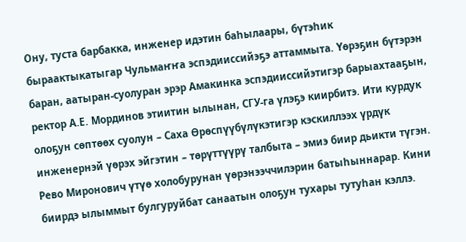Ону, туста барбакка, инженер идэтин баһылаары, бүтэһик быраактыкатыгар Чульмаҥҥа эспэдииссийэҕэ аттаммыта. Үөрэҕин бүтэрэн баран, аатыран-суолуран эрэр Амакинка эспэдииссийэтигэр барыахтааҕын, ректор А.Е. Мординов этиитин ылынан, СГУ-га үлэҕэ киирбитэ. Ити курдук олоҕун сөптөөх суолун – Саха Өрөспүүбүлүкэтигэр кэскиллээх үрдүк инженернэй үөрэх эйгэтин – төрүттүүрү талбыта – эмиэ биир дьикти түгэн. Рево Миронович үтүө холобурунан үөрэнээччилэрин батыһыннарар. Кини биирдэ ылыммыт булгуруйбат санаатын олоҕун тухары тутуһан кэллэ.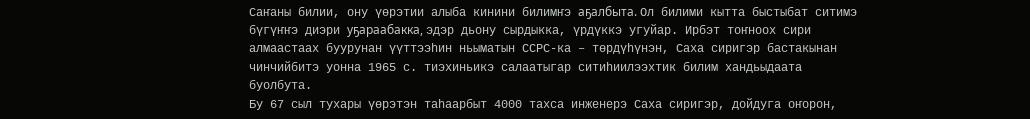Саҥаны билии, ону үөрэтии алыба кинини билимҥэ аҕалбыта. Ол билими кытта быстыбат ситимэ бүгүҥҥэ диэри уҕараабакка, эдэр дьону сырдыкка, үрдүккэ угуйар. Ирбэт тоҥноох сири алмаастаах буурунан үүттээһин ньыматын ССРС-ка – төрдүһүнэн, Саха сиригэр бастакынан чинчийбитэ уонна 1965 с. тиэхиньикэ салаатыгар ситиһиилээхтик билим хандьыдаата буолбута.
Бу 67 сыл тухары үөрэтэн таһаарбыт 4000 тахса инженерэ Саха сиригэр, дойдуга оҥорон,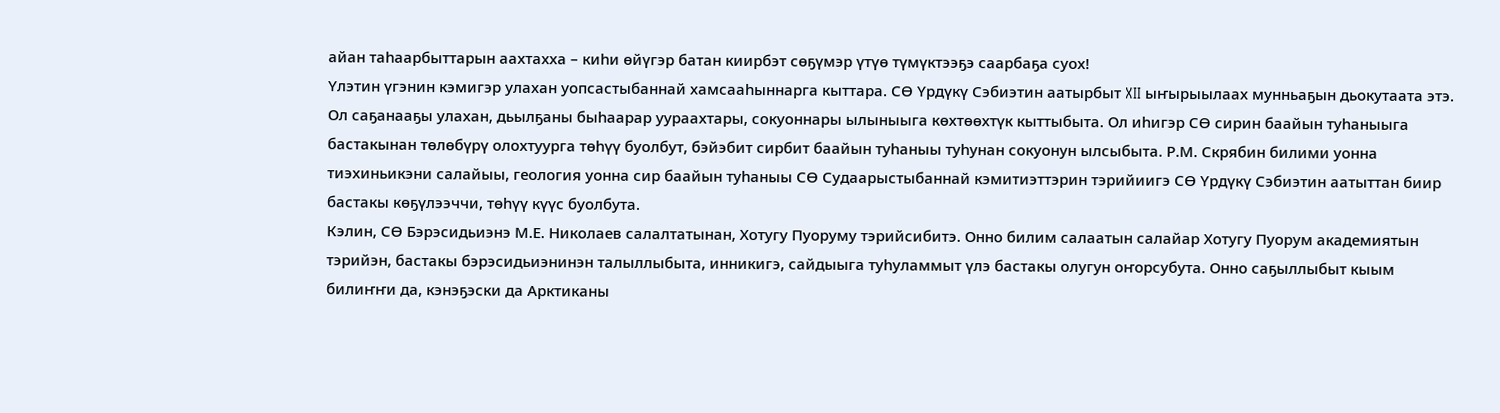айан таһаарбыттарын аахтахха – киһи өйүгэр батан киирбэт сөҕүмэр үтүө түмүктээҕэ саарбаҕа суох!
Үлэтин үгэнин кэмигэр улахан уопсастыбаннай хамсааһыннарга кыттара. СӨ Үрдүкү Сэбиэтин аатырбыт XII ыҥырыылаах мунньаҕын дьокутаата этэ. Ол саҕанааҕы улахан, дьылҕаны быһаарар уураахтары, сокуоннары ылыныыга көхтөөхтүк кыттыбыта. Ол иһигэр СӨ сирин баайын туһаныыга бастакынан төлөбүрү олохтуурга төһүү буолбут, бэйэбит сирбит баайын туһаныы туһунан сокуонун ылсыбыта. Р.М. Скрябин билими уонна тиэхиньикэни салайыы, геология уонна сир баайын туһаныы СӨ Судаарыстыбаннай кэмитиэттэрин тэрийиигэ СӨ Үрдүкү Сэбиэтин аатыттан биир бастакы көҕүлээччи, төһүү күүс буолбута.
Кэлин, СӨ Бэрэсидьиэнэ М.Е. Николаев салалтатынан, Хотугу Пуоруму тэрийсибитэ. Онно билим салаатын салайар Хотугу Пуорум академиятын тэрийэн, бастакы бэрэсидьиэнинэн талыллыбыта, инникигэ, сайдыыга туһуламмыт үлэ бастакы олугун оҥорсубута. Онно саҕыллыбыт кыым билиҥҥи да, кэнэҕэски да Арктиканы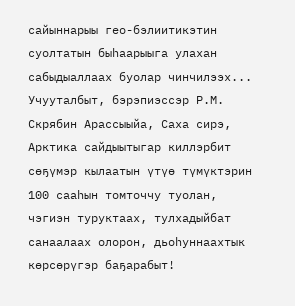сайыннарыы гео-бэлиитикэтин суолтатын быһаарыыга улахан сабыдыаллаах буолар чинчилээх...
Учууталбыт, бэрэпиэссэр Р.М. Скрябин Арассыыйа, Саха сирэ, Арктика сайдыытыгар киллэрбит сөҕүмэр кылаатын үтүө түмүктэрин 100 сааһын томточчу туолан, чэгиэн туруктаах, тулхадыйбат санаалаах олорон, дьоһуннаахтык көрсөрүгэр баҕарабыт!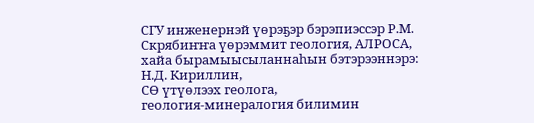СГУ инженернэй үөрэҕэр бэрэпиэссэр Р.М. Скрябиҥҥа үөрэммит геология, АЛРОСА, хайа бырамыысыланнаһын бэтэрээннэрэ:
Н.Д. Кириллин,
СӨ үтүөлээх геолога,
геология-минералогия билимин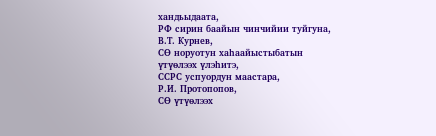хандьыдаата,
РФ сирин баайын чинчийии туйгуна,
В.Т. Курнев,
СӨ норуотун хаһаайыстыбатын
үтүөлээх үлэһитэ,
ССРС успуордун маастара,
Р.И. Протопопов,
СӨ үтүөлээх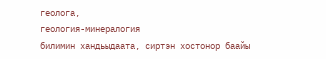геолога,
геология-минералогия
билимин хандьыдаата, сиртэн хостонор баайы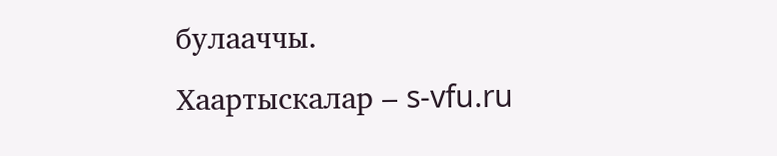булааччы.
Хаартыскалар – s-vfu.ru